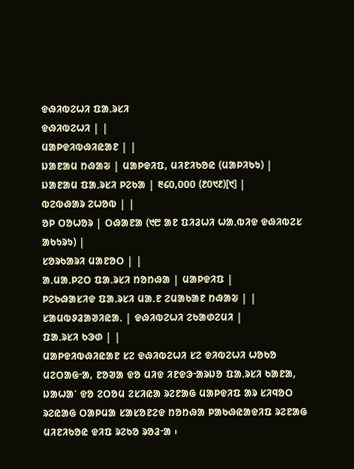ᱫᱷᱤᱵᱮᱦᱤ ᱯᱟᱹᱨᱥᱤ
ᱫᱷᱤᱵᱮᱦᱤ | |
ᱢᱟᱞᱫᱤᱵᱷᱤᱭᱟᱱ | |
ᱡᱟᱱᱟᱢ ᱴᱷᱟᱶ | ᱢᱟᱞᱫᱤᱯ, ᱢᱤᱱᱤᱠᱚᱭ (ᱢᱟᱞᱤᱠᱩ) |
ᱡᱟᱱᱟᱢ ᱯᱟᱹᱨᱥᱤ ᱞᱮᱠᱟ | ᱓᱔᱐,᱐᱐᱐ (᱒᱐᱑᱒)[᱑] |
ᱵᱮᱵᱷᱟᱨ ᱮᱦᱚᱵ | |
ᱚᱞ ᱛᱚᱦᱚᱨ | ᱛᱷᱟᱱᱟ (᱑᱘ ᱟᱱ ᱯᱤᱲᱦᱤ ᱦᱟᱹᱵᱤᱫ ᱫᱷᱤᱵᱮᱥ ᱟᱠᱩᱨᱩ) |
ᱥᱚᱨᱠᱟᱨᱤ ᱢᱟᱱᱚᱛ | |
ᱟᱹᱢᱟᱹᱞᱮᱛ ᱯᱟᱹᱨᱥᱤ ᱴᱚᱴᱷᱟ | ᱢᱟᱞᱫᱤᱯ |
ᱞᱮᱠᱷᱟᱥᱤᱫ ᱯᱟᱹᱨᱥᱤ ᱢᱟᱹᱱ ᱮᱢᱟᱠᱟᱱ ᱴᱷᱟᱶ | |
ᱥᱟᱢᱵᱽᱲᱟᱣᱤᱭᱟᱹ | ᱫᱷᱤᱵᱮᱦᱤ ᱮᱠᱟᱰᱮᱢᱤ |
ᱯᱟᱹᱨᱥᱤ ᱠᱳᱰ | |
ᱢᱟᱞᱫᱤᱵᱷᱤᱭᱟᱱ ᱥᱮ ᱫᱷᱤᱵᱮᱦᱤ ᱥᱮ ᱫᱤᱵᱮᱦᱤ ᱦᱚᱠᱚ ᱢᱮᱛᱟᱜᱼᱟ, ᱱᱚᱣᱟ ᱫᱚ ᱢᱤᱫ ᱤᱱᱫᱳᱼᱟᱨᱡᱚ ᱯᱟᱹᱨᱥᱤ ᱠᱟᱱᱟ, ᱡᱟᱦᱟᱸ ᱫᱚ ᱮᱛᱚᱢ ᱮᱥᱤᱭᱟ ᱨᱮᱱᱟᱜ ᱢᱟᱞᱫᱤᱯ ᱟᱨ ᱥᱤᱧᱚᱛ ᱨᱮᱭᱟᱜ ᱛᱟᱞᱢᱟ ᱥᱟᱥᱚᱱᱮᱫ ᱴᱚᱴᱷᱟ ᱞᱟᱠᱷᱭᱟᱫᱤᱯ ᱨᱮᱱᱟᱜ ᱢᱤᱱᱤᱠᱚᱭ ᱫᱤᱯ ᱨᱮᱠᱚ ᱨᱚᱲᱼᱟ ᱾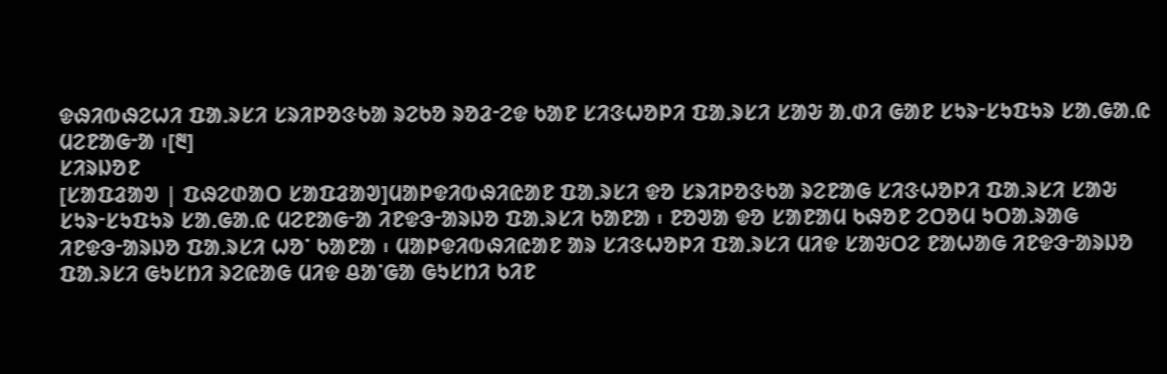ᱫᱷᱤᱵᱷᱮᱦᱤ ᱯᱟᱹᱨᱥᱤ ᱥᱨᱤᱞᱚᱝᱠᱟ ᱨᱮᱠᱚ ᱨᱚᱲᱼᱮᱫ ᱠᱟᱱ ᱥᱤᱝᱦᱚᱞᱤ ᱯᱟᱹᱨᱥᱤ ᱥᱟᱶ ᱟᱹᱰᱤ ᱜᱟᱱ ᱥᱩᱨᱼᱥᱩᱯᱩᱨ ᱥᱟᱹᱜᱟᱹᱭ ᱢᱮᱱᱟᱜᱼᱟ ᱾[᱓]
ᱥᱤᱨᱡᱚᱱ
[ᱥᱟᱯᱲᱟᱣ | ᱯᱷᱮᱰᱟᱛ ᱥᱟᱯᱲᱟᱣ]ᱢᱟᱞᱫᱤᱵᱷᱤᱭᱟᱱ ᱯᱟᱹᱨᱥᱤ ᱫᱚ ᱥᱨᱤᱞᱚᱝᱠᱟ ᱨᱮᱱᱟᱜ ᱥᱤᱝᱦᱚᱞᱤ ᱯᱟᱹᱨᱥᱤ ᱥᱟᱶ ᱥᱩᱨᱼᱥᱩᱯᱩᱨ ᱥᱟᱹᱜᱟᱹᱭ ᱢᱮᱱᱟᱜᱼᱟ ᱤᱱᱫᱳᱼᱟᱨᱡᱚ ᱯᱟᱹᱨᱥᱤ ᱠᱟᱱᱟ ᱾ ᱱᱚᱣᱟ ᱫᱚ ᱥᱟᱱᱟᱢ ᱠᱷᱚᱱ ᱮᱛᱚᱢ ᱩᱛᱟᱹᱨᱟᱜ ᱤᱱᱫᱳᱼᱟᱨᱡᱚ ᱯᱟᱹᱨᱥᱤ ᱦᱚᱸ ᱠᱟᱱᱟ ᱾ ᱢᱟᱞᱫᱤᱵᱷᱤᱭᱟᱱ ᱟᱨ ᱥᱤᱝᱦᱚᱞᱤ ᱯᱟᱹᱨᱥᱤ ᱢᱤᱫ ᱥᱟᱶᱛᱮ ᱱᱟᱦᱟᱜ ᱤᱱᱫᱳᱼᱟᱨᱡᱚ ᱯᱟᱹᱨᱥᱤ ᱜᱩᱥᱴᱤ ᱨᱮᱭᱟᱜ ᱢᱤᱫ ᱪᱟᱸᱜᱟ ᱜᱩᱥᱴᱤ ᱠᱤᱱ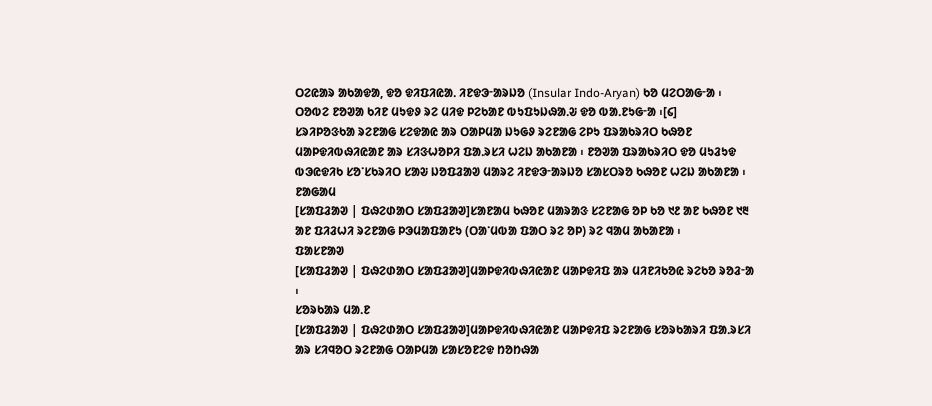ᱛᱮᱭᱟᱨ ᱟᱠᱟᱫᱟ, ᱫᱚ ᱫᱤᱯᱤᱭᱟᱹ ᱤᱱᱫᱳᱼᱟᱨᱡᱚ (Insular Indo-Aryan) ᱠᱚ ᱢᱮᱛᱟᱜᱼᱟ ᱾ ᱛᱚᱵᱮ ᱱᱚᱣᱟ ᱠᱤᱱ ᱢᱩᱫᱽ ᱨᱮ ᱢᱤᱫ ᱞᱮᱠᱟᱱ ᱵᱩᱯᱩᱡᱷᱟᱹᱶ ᱫᱚ ᱵᱟᱹᱱᱩᱜᱼᱟ ᱾[᱔]
ᱥᱨᱤᱞᱚᱝᱠᱟ ᱨᱮᱱᱟᱜ ᱥᱮᱫᱟᱭ ᱟᱨ ᱛᱟᱞᱢᱟ ᱡᱩᱜᱽ ᱨᱮᱱᱟᱜ ᱮᱞᱩ ᱯᱨᱟᱠᱨᱤᱛ ᱠᱷᱚᱱ ᱢᱟᱞᱫᱤᱵᱷᱤᱭᱟᱱ ᱟᱨ ᱥᱤᱝᱦᱚᱞᱤ ᱯᱟᱹᱨᱥᱤ ᱦᱮᱡ ᱟᱠᱟᱱᱟ ᱾ ᱱᱚᱣᱟ ᱯᱨᱟᱠᱨᱤᱛ ᱫᱚ ᱢᱩᱲᱩᱫ ᱵᱳᱭᱫᱤᱠ ᱥᱚᱸᱥᱠᱨᱤᱛ ᱥᱟᱶ ᱡᱚᱯᱲᱟᱣ ᱢᱟᱨᱮ ᱤᱱᱫᱳᱼᱟᱨᱡᱚ ᱥᱟᱥᱛᱨᱚ ᱠᱷᱚᱱ ᱦᱮᱡ ᱟᱠᱟᱱᱟ ᱾
ᱱᱟᱜᱟᱢ
[ᱥᱟᱯᱲᱟᱣ | ᱯᱷᱮᱰᱟᱛ ᱥᱟᱯᱲᱟᱣ]ᱥᱟᱱᱟᱢ ᱠᱷᱚᱱ ᱢᱟᱨᱟᱝ ᱥᱮᱱᱟᱜ ᱚᱞ ᱠᱚ ᱑᱒ ᱟᱱ ᱠᱷᱚᱱ ᱑᱓ ᱟᱱ ᱯᱤᱲᱦᱤ ᱨᱮᱱᱟᱜ ᱞᱳᱢᱟᱯᱟᱱᱩ (ᱛᱟᱸᱢᱵᱟ ᱯᱟᱛ ᱨᱮ ᱚᱞ) ᱨᱮ ᱧᱟᱢ ᱟᱠᱟᱱᱟ ᱾
ᱯᱟᱥᱱᱟᱣ
[ᱥᱟᱯᱲᱟᱣ | ᱯᱷᱮᱰᱟᱛ ᱥᱟᱯᱲᱟᱣ]ᱢᱟᱞᱫᱤᱵᱷᱤᱭᱟᱱ ᱢᱟᱞᱫᱤᱯ ᱟᱨ ᱢᱤᱱᱤᱠᱚᱭ ᱨᱮᱠᱚ ᱨᱚᱲᱼᱟ ᱾
ᱥᱚᱨᱠᱟᱨ ᱢᱟᱹᱱ
[ᱥᱟᱯᱲᱟᱣ | ᱯᱷᱮᱰᱟᱛ ᱥᱟᱯᱲᱟᱣ]ᱢᱟᱞᱫᱤᱵᱷᱤᱭᱟᱱ ᱢᱟᱞᱫᱤᱯ ᱨᱮᱱᱟᱜ ᱥᱚᱨᱠᱟᱨᱤ ᱯᱟᱹᱨᱥᱤ ᱟᱨ ᱥᱤᱧᱚᱛ ᱨᱮᱱᱟᱜ ᱛᱟᱞᱢᱟ ᱥᱟᱥᱚᱱᱮᱫ ᱴᱚᱴᱷᱟ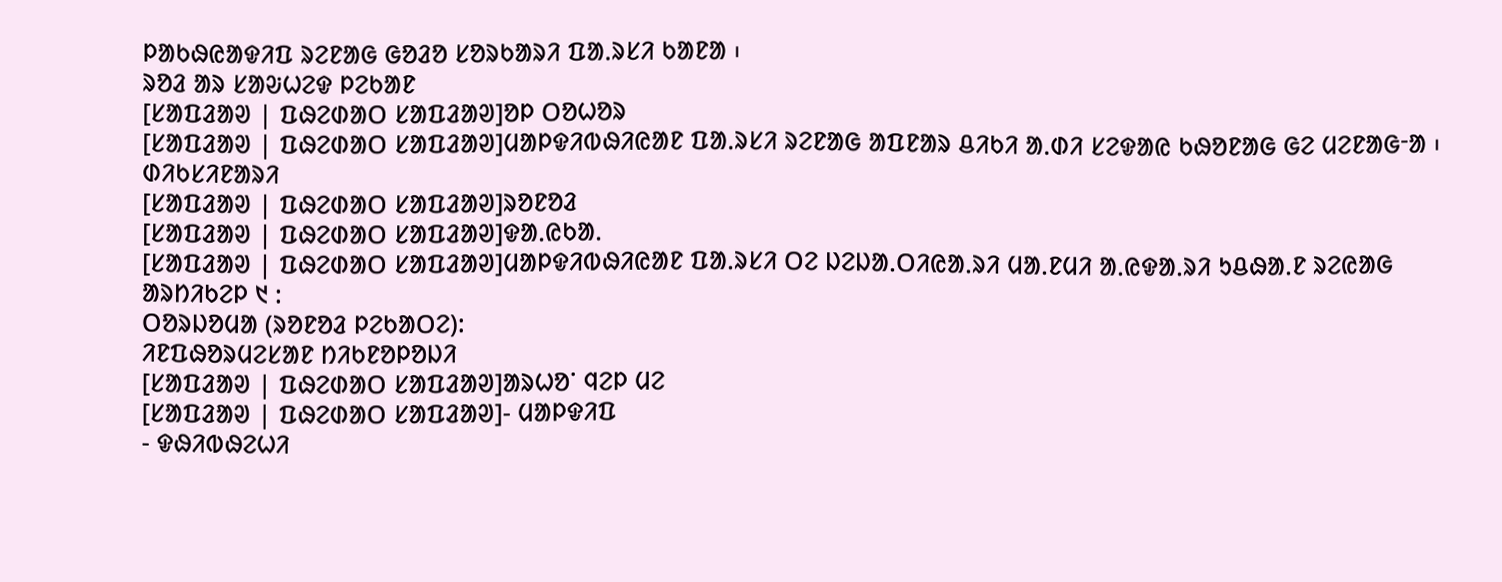ᱞᱟᱠᱷᱭᱟᱫᱤᱯ ᱨᱮᱱᱟᱜ ᱜᱚᱲᱚ ᱥᱚᱨᱠᱟᱨᱤ ᱯᱟᱹᱨᱥᱤ ᱠᱟᱱᱟ ᱾
ᱨᱚᱲ ᱟᱨ ᱥᱟᱶᱦᱮᱫ ᱞᱮᱠᱟᱱ
[ᱥᱟᱯᱲᱟᱣ | ᱯᱷᱮᱰᱟᱛ ᱥᱟᱯᱲᱟᱣ]ᱚᱞ ᱛᱚᱦᱚᱨ
[ᱥᱟᱯᱲᱟᱣ | ᱯᱷᱮᱰᱟᱛ ᱥᱟᱯᱲᱟᱣ]ᱢᱟᱞᱫᱤᱵᱷᱤᱭᱟᱱ ᱯᱟᱹᱨᱥᱤ ᱨᱮᱱᱟᱜ ᱟᱯᱱᱟᱨ ᱪᱤᱠᱤ ᱟᱹᱰᱤ ᱥᱮᱫᱟᱭ ᱠᱷᱚᱱᱟᱜ ᱜᱮ ᱢᱮᱱᱟᱜᱼᱟ ᱾
ᱰᱤᱠᱥᱤᱱᱟᱨᱤ
[ᱥᱟᱯᱲᱟᱣ | ᱯᱷᱮᱰᱟᱛ ᱥᱟᱯᱲᱟᱣ]ᱨᱚᱱᱚᱲ
[ᱥᱟᱯᱲᱟᱣ | ᱯᱷᱮᱰᱟᱛ ᱥᱟᱯᱲᱟᱣ]ᱫᱟᱹᱭᱠᱟᱹ
[ᱥᱟᱯᱲᱟᱣ | ᱯᱷᱮᱰᱟᱛ ᱥᱟᱯᱲᱟᱣ]ᱢᱟᱞᱫᱤᱵᱷᱤᱭᱟᱱ ᱯᱟᱹᱨᱥᱤ ᱛᱮ ᱡᱮᱡᱟᱹᱛᱤᱭᱟᱹᱨᱤ ᱢᱟᱹᱱᱢᱤ ᱟᱹᱭᱫᱟᱹᱨᱤ ᱩᱪᱷᱟᱹᱱ ᱨᱮᱭᱟᱜ ᱟᱨᱴᱤᱠᱮᱞ ᱑ :
ᱛᱚᱨᱡᱚᱢᱟ (ᱨᱚᱱᱚᱲ ᱞᱮᱠᱟᱛᱮ):
ᱤᱱᱯᱷᱚᱨᱢᱮᱥᱟᱱ ᱴᱤᱠᱱᱚᱞᱚᱡᱤ
[ᱥᱟᱯᱲᱟᱣ | ᱯᱷᱮᱰᱟᱛ ᱥᱟᱯᱲᱟᱣ]ᱟᱨᱦᱚᱸ ᱧᱮᱞ ᱢᱮ
[ᱥᱟᱯᱲᱟᱣ | ᱯᱷᱮᱰᱟᱛ ᱥᱟᱯᱲᱟᱣ]- ᱢᱟᱞᱫᱤᱯ
- ᱫᱷᱤᱵᱷᱮᱦᱤ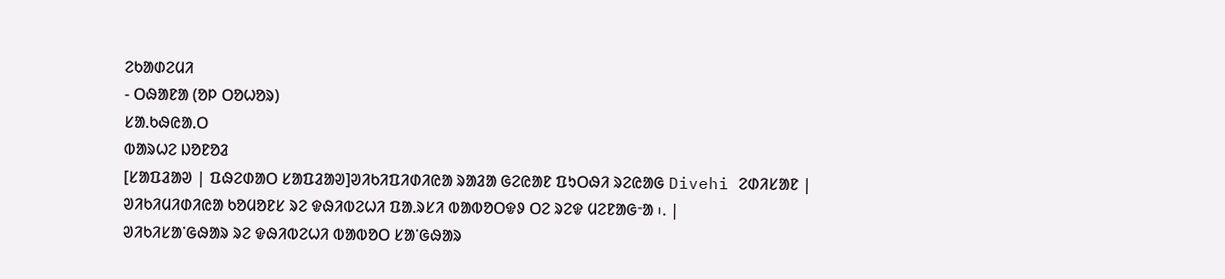ᱮᱠᱟᱰᱮᱢᱤ
- ᱛᱷᱟᱱᱟ (ᱚᱞ ᱛᱚᱦᱚᱨ)
ᱥᱟᱹᱠᱷᱭᱟᱹᱛ
ᱵᱟᱨᱦᱮ ᱡᱚᱱᱚᱲ
[ᱥᱟᱯᱲᱟᱣ | ᱯᱷᱮᱰᱟᱛ ᱥᱟᱯᱲᱟᱣ]ᱣᱤᱠᱤᱯᱤᱰᱤᱭᱟ ᱨᱟᱲᱟ ᱜᱮᱭᱟᱱ ᱯᱩᱛᱷᱤ ᱨᱮᱭᱟᱜ Divehi ᱮᱰᱤᱥᱟᱱ |
ᱣᱤᱠᱤᱢᱤᱰᱤᱭᱟ ᱠᱚᱢᱚᱱᱥ ᱨᱮ ᱫᱷᱤᱵᱮᱦᱤ ᱯᱟᱹᱨᱥᱤ ᱵᱟᱵᱚᱛᱫᱽ ᱛᱮ ᱨᱮᱫ ᱢᱮᱱᱟᱜᱼᱟ ᱾. |
ᱣᱤᱠᱤᱥᱟᱸᱜᱷᱟᱨ ᱨᱮ ᱫᱷᱤᱵᱮᱦᱤ ᱵᱟᱵᱚᱛ ᱥᱟᱸᱜᱷᱟᱨ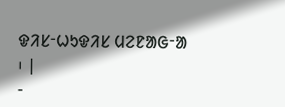ᱫᱤᱥᱼᱦᱩᱫᱤᱥ ᱢᱮᱱᱟᱜᱼᱟ ᱾ |
-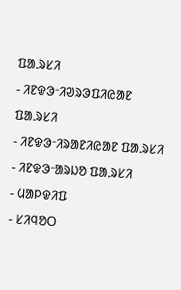ᱯᱟᱹᱨᱥᱤ
- ᱤᱱᱫᱳᱼᱤᱣᱨᱳᱯᱤᱭᱟᱱ ᱯᱟᱹᱨᱥᱤ
- ᱤᱱᱫᱳᱼᱤᱨᱟᱱᱤᱭᱟᱱ ᱯᱟᱹᱨᱥᱤ
- ᱤᱱᱫᱳᱼᱟᱨᱡᱚ ᱯᱟᱹᱨᱥᱤ
- ᱢᱟᱞᱫᱤᱯ
- ᱥᱤᱧᱚᱛ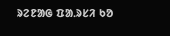ᱨᱮᱱᱟᱜ ᱯᱟᱹᱨᱥᱤ ᱠᱚ